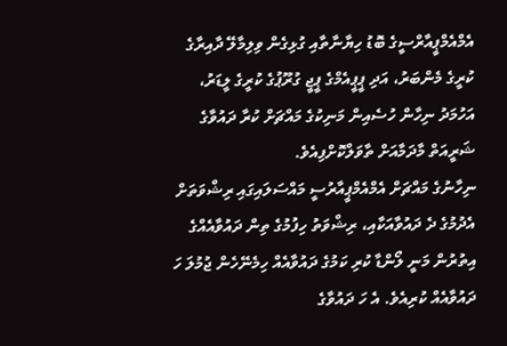އެމްއެމްޕީއާރްސީގެ ބޮޑު ހިޔާނާތާއި ގުޅިގެން ވިލިމާލޭ ދާއިރާގެ ކުރީގެ މެންބަރު، އަދި ޕީޕީއެމްގެ ޕީޖީ ގުރޫޕުގެ ކުރީގެ ލީޑަރު، އަހުމަދު ނިހާން ހުސެއިން މަނިކުގެ މައްޗަށް ކުރާ ދައުވާގެ ޝަރީއަތް މާދަމާއަށް ތާވަލްކޮށްފިއެވެ.
ނިހާނުގެ މައްޗަށް އެމްއެމްޕީއާރުސީ މައްސަލައިގައި ރިޝްވަތަށް އެދުމުގެ ދެ ދައުވާއަކާއި، ރިޝްވަތު ހިފުމުގެ ތިން ދައުވާއެއްގެ އިތުރުން މަނީ ލޯންޑާ ކުރި ކަމުގެ ދައުވާއެއް ހިމެނޭހެން ޖުމުލަ ހަ ދައުވާއެއް ކުރިއެވެ. އެ ހަ ދައުވާގެ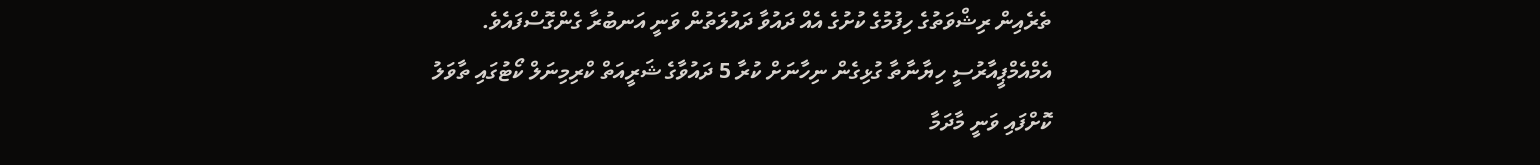ތެރެއިން ރިޝްވަތުގެ ހިފުމުގެ ކުށުގެ އެއް ދައުވާ ދައުލަތުން ވަނީ އަނބުރާ ގެންގޮސްފައެވެ.
އެމްއެމްޕީއާރުސީ ހިޔާނާތާ ގުޅިގެން ނިހާނަށް ކުރާ 5 ދައުވާގެ ޝަރީއަތް ކްރިމިނަލް ކޯޓުގައި ތާވަލު ކޮށްފައި ވަނީ މާދަމާ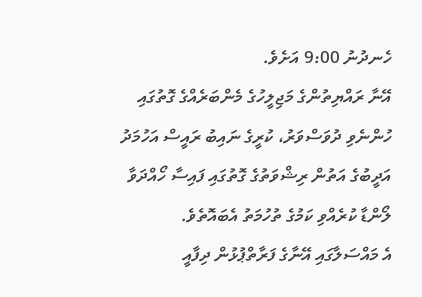ހެނދުނު 9:00 އަށެވެ.
އޭނާ ރައްޔިތުންގެ މަޖިލީހުގެ މެންބަރެއްގެ ގޮތުގައި ހުންނެވި ދުވަސްވަރު، ކުރީގެ ނައިބު ރައީސް އަހުމަދު އަދީބުގެ އަތުން ރިޝްވަތުގެ ގޮތުގައި ފައިސާ ހޯއްދަވާ ލޯންޑާ ކުރެއްވި ކަމުގެ ތުހުމަތު އެބައޮތެވެ.
އެ މައްސަލާގައި އޭނާގެ ފަރާތްޕުޅުން ދިފާއީ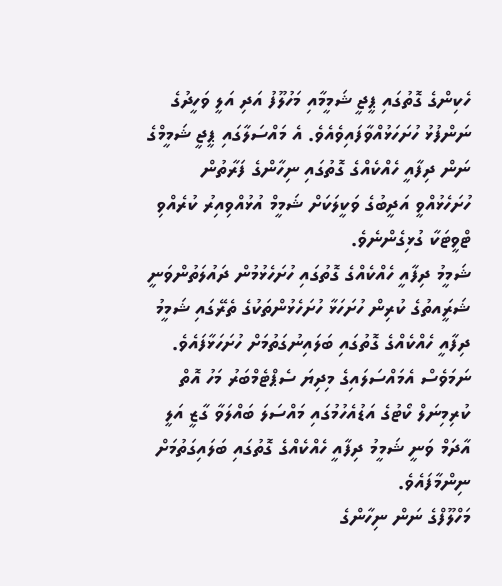ހެކިންގެ ގޮތުގައި ޕީޖީ ޝަމީމާއި މަހުލޫފު އަދި އަލީ ވަހީދުގެ ނަންފުޅު ހުށަހަޅުއްވާފައިވެއެވެ. އެ މައްސަލާގައި ޕީޖީ ޝަމީމްގެ ނަން ދިފާއީ ހެއްކެއްގެ ގޮތުގައި ނިހާންގެ ފަރާތުން ހުށަހެޅުއްވީ އަދީބުގެ ވަކީލަކަށް ޝަމީމް އުޅުއްވިއިރު ކުރެއްވި ޓްވީޓަކާ ގުޅިގެންނެވެ.
ޝަމީމު ދިފާއީ ހެއްކެއްގެ ގޮތުގައި ހުށަހެޅުމުން ދައުލަތުންވަނީ ޝަރީައތުގެ ކުރިން ހުށަހަޅާ ހުށަހެޅުންތަކުގެ ތެރޭގައި ޝަމީމު ދިފާއީ ހެއްކެއްގެ ގޮތުގައި ބަލައިނުގަތުމަށް ހުށަހަޅާފައެވެ. ނަމަވެސް އެމައްސަލައިގެ މިދިޔަ ސެޕްޓެމްބަރު މަހު އޮތް ކުރިމިނަލް ކޯޓުގެ އަޑުއެހުމުގައި މައްސަލަ ބައްލަވާ ގާޒީ އަލީ އާދަމް ވަނީ ޝަމީމު ދިފާއީ ހެއްކެއްގެ ގޮތުގައި ބަލައިގަތުމަށް ނިންމާފައެވެ.
މަހްލޫފްގެ ނަން ނިހާންގެ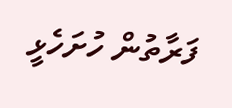ފަރާތުން ހުށަހެޅީ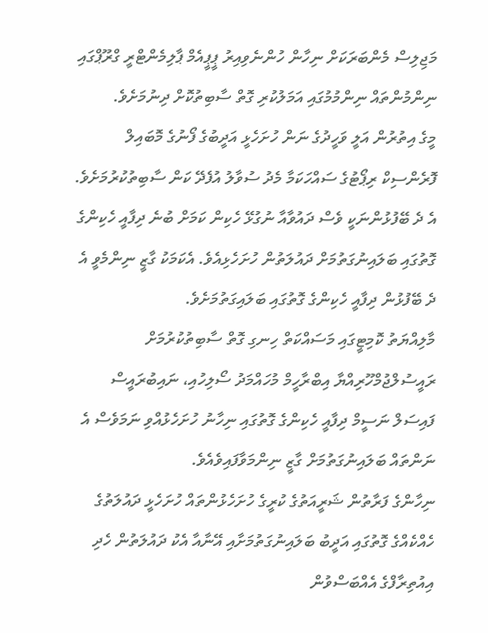މަޖިލިސް މެންބަރަކަށް ނިހާން ހުންނެވިއިރު ޕީޕީއެމް ޕާލިމެންޓްރީ ގްރޫޕްގައި ނިންމުންތައް ނިންމުމުގައި އަމަލުކުރި ގޮތް ސާބިތުކޮށް ދިނުމަށެވެ.
މީގެ އިތުރުން އަލީ ވަހީދުގެ ނަން ހުށަހެޅީ އަދީބުގެ ފޯނުގެ މޮބައިލް ފޮރެންސިކް ރިޕޯޓުގެ ސައްހަކަމާ މެދު ސުވާލު އުފެދޭ ކަން ސާބިތުކުރުމަށެވެ.
އެ ދެ ބޭފުޅުންނަކީ ވެސް ދައުވާއާ ނުގުޅޭ ހެކިން ކަމަށް ބުނެ ދިފާއީ ހެކިންގެ ގޮތުގައި ބަލައިނުގަތުމަށް ދައުލަތުން ހުށަހެޅިއެވެ. އެކަމަކު ގާޒީ ނިންމެވީ އެ ދެ ބޭފުޅުން ދިފާއީ ހެކިންގެ ގޮތުގައި ބަލައިގަތުމަށެވެ.
މާލިއްޔަތު ކޮމިޓީގައި މަސައްކަތް ހިނގި ގޮތް ސާބިތުކުރުމަށް ރައީސުލްޖުމްހޫރިއްޔާ އިބްރާހީމް މުހައްމަދު ސޯލިހުއި، ނައިބުރައީސް ފައިސަލް ނަސީމް ދިފާއީ ހެކިންގެ ގޮތުގައި ނިހާނު ހުށަހެޅުއްވި ނަމަވެސް އެ ނަންތައް ބަލައިނުގަތުމަށް ގާޒީ ނިންމަވާފައިވެއެވެ.
ނިހާންގެ ފަރާތުން ޝަރީއަތުގެ ކުރީގެ ހުށަހެޅުންތައް ހުށަހެޅީ ދައުލަތުގެ ހެއްކެއްގެ ގޮތުގައި އަދީބު ބަލައިނުގަތުމަށާއި އޭނާއާ އެކު ދައުލަތުން ހެދި އިއުތިރާފްގެ އެއްބަސްވުން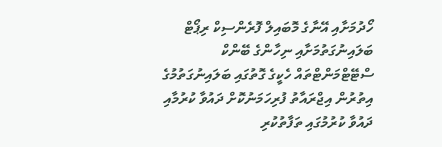ހޯދުމަށާއި އޭނާގެ މޮބައިލް ފޮރެންސިކް ރިޕޯޓް ބަލައިނުގަތުމަށާއި ނިހާންގެ ބޭންކް ސްޓޭޓްމަންޓްތައް ހެކީގެ ގޮތުގައި ބަލައިނުގަތުމުގެ އިތުރުން އިޖްރައާތު ފުރިހަމަނުކޮށް ދައުވާ ކުރުމާއި ދައުވާ ކުރުމުގައި ތަފާތުކުރި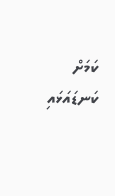ކަމަށް ކަނޑައަޅައި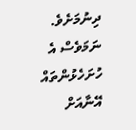ދިނުމަށެވެ. ނަމަވެސް އެ ހުށަހެޅުންތައް އޭނާއަށް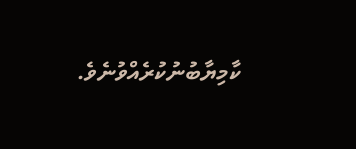ކާމިޔާބުނުކުރެއްވުނެވެ.